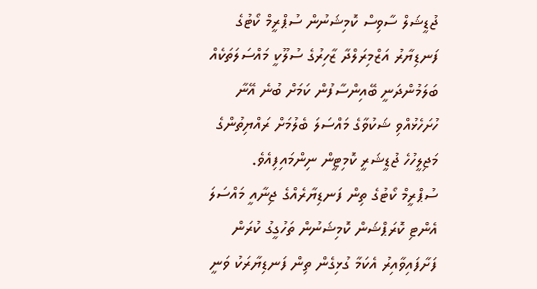ޖުޑީޝަލް ސާވިސް ކޮމިޝަނުން ސުޕްރީމް ކޯޓުގެ ފަނޑިޔާރު އަޒްމިރަލްދާ ޒާހިރުގެ ސުލޫކީ މައްސަލަތަކެއް ބަލަމުންދަނީ ބޭއިންސާފުން ކަމަށް ބުނެ އޭނާ ހުށަހެޅުއްވި ޝަކުވާގެ މައްސަލަ ބެލުމަށް ރައްޔިތުންގެ މަޖިލީހުހެ ޖުޑީޝަރީ ކޮމިޓީން ނިންމައިފިއެވެ.
ސުޕްރީމް ކޯޓުގެ ތިން ފަނޑިޔާރެއްގެ ޖިނާއީ މައްސަލަ އެންޓި ކޮރަޕްޝަން ކޮމިޝަނުން ތަހުގީގު ކުރަން ފަށާފައިވާއިރު އެކަމާ ގުޅިގެން ތިން ފަނޑިޔާރަކު ވަނީ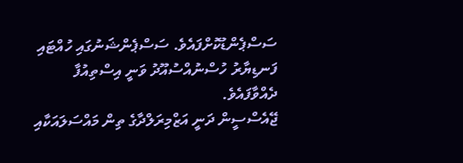ސަސްޕެންޑުކޮށްފައެވެ. ސަސްޕެންޝަނުގައި ހުއްޓައި ފަނޑިޔާރު ހުސްނުއްސުއޫދު ވަނީ އިސްތިއުފާ ދެއްވާފައެވެ.
ޖޭއެސްސީން ދަނީ އަޒްމިރަލްދާގެ ތިން މައްސަލައަކާއި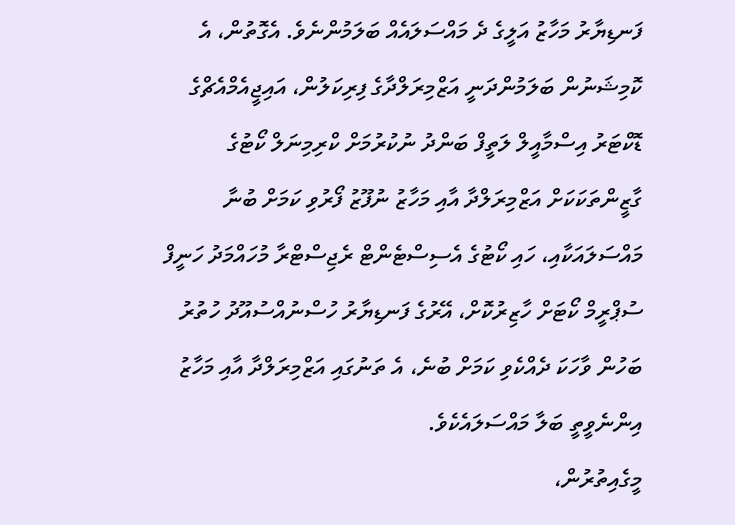ފަނޑިޔާރު މަހާޒު އަލީގެ ދެ މައްސަލައެއް ބަލަމުންނެވެ. އެގޮތުން، އެ ކޮމިޝަނުން ބަލަމުންދަނީ އަޒްމިރަލްދާގެ ފިރިކަލުން، އައިޖީއެމްއެޗްގެ ޑޮކްޓަރު އިސްމާއީލް ލަތީފް ބަންދު ނުކުރުމަށް ކްރިމިނަލް ކޯޓުގެ ގާޒީންތަކަކަށް އަޒްމިރަލްދާ އާއި މަހާޒު ނުފޫޒު ފޯރުވި ކަމަށް ބުނާ މައްސަލައަކާއި، ހައި ކޯޓުގެ އެސިސްޓެންޓް ރެޖިސްޓްރާ މުހައްމަދު ހަނީފް ސުޕްރީމް ކޯޓަށް ހާޒިރުކޮށް، އޭރުގެ ފަނޑިޔާރު ހުސްނުއްސުއޫދު ހުތުރު ބަހުން ވާހަކަ ދެއްކެވި ކަމަށް ބުނެ، އެ ތަނުގައި އަޒްމިރަލްދާ އާއި މަހާޒު އިންނެވީތީ ބަލާ މައްސަލައެކެވެ.
މީގެއިތުރުން،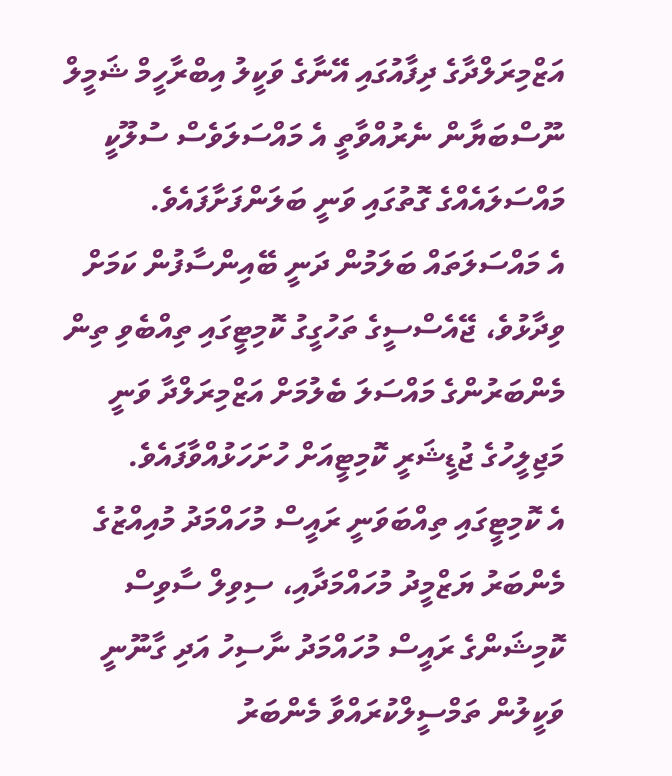އަޒްމިރަލްދާގެ ދިފާއުގައި އޭނާގެ ވަކީލު އިބްރާހީމް ޝަމީލް ނޫސްބަޔާން ނެރުއްވާތީ އެ މައްސަލަވެސް ސުލޫކީ މައްސަލައެއްގެ ގޮތުގައި ވަނީ ބަލަންފަށާފައެވެ.
އެ މައްސަލަތައް ބަލަމުން ދަނީ ބޭއިންސާފުން ކަމަށް ވިދާޅުވެ، ޖޭއެސްސީގެ ތަހުގީގު ކޮމިޓީގައި ތިއްބެވި ތިން މެންބަރުންގެ މައްސަލަ ބެލުމަށް އަޒްމިރަލްދާ ވަނީ މަޖިލީހުގެ ޖުޑީޝަރީ ކޮމިޓީއަށް ހުށަހަޅުއްވާފައެވެ.
އެ ކޮމިޓީގައި ތިއްބަވަނީ ރައީސް މުހައްމަދު މުއިއްޒުގެ މެންބަރު ޔަޒްމީދު މުހައްމަދާއި، ސިވިލް ސާވިސް ކޮމިޝަންގެ ރައީސް މުހައްމަދު ނާސިހު އަދި ގާނޫނީ ވަކީލުން ތަމްސީލްކުރައްވާ މެންބަރު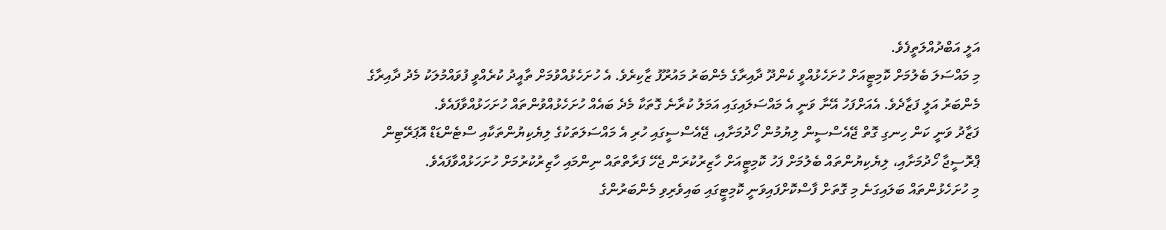އަލީ އަބްދުއްލަތީފެވެ.
މި މައްސަލަ ބެލުމަށް ކޮމިޓީއަށް ހުށަހެޅުއްވީ ކެންދޫ ދާއިރާގެ މެންބަރު މައުރޫފު ޒާކިރެވެ. އެ ހުށަހެޅުއްވުމަށް ތާއީދު ކުރެއްވީ ފުވައްމުލަކު މެދު ދާއިރާގެ މެންބަރު އަލީ ފަޒާދެވެ. އެއަށްފަހު އޭނާ ވަނީ އެ މައްސަލައިގައި އަމަލު ކުރާނެ ގޮތަކާ މެދެ ބައެއް ހުށަހެޅުއްވުންތައް ހުށަހަޅުއްވާފައެވެ.
ފަޒާދު ވަނީ ކަން ހިނގި ގޮތް ޖޭއެސްސީން ލިޔުމުން ހޯދުމަށާއި، ޖޭއެސްސީގައި ހުރި އެ މައްސަލަތަކުގެ ލިޔެކިޔުންތަކާއި ސްޓެންޑަޑް އޮޕަރޭޓިން ޕްރޮސީޖާ ހޯދުމަށާއި، ލިޔެކިޔުންތައް ބެލުމަށް ފަހު ކޮމިޓީއަށް ހާޒިރުކުރަން ޖެހޭ ފަރާތްތައް ނިންމައި ހާޒިރުކުރުމަށް ހުށަހަޅުއްވާފައެވެ.
މި ހުށަހެޅުންތައް ބަލައިގަނެ މި ގޮތަށް ފާސްކޮށްފައިވަނީ ކޮމިޓީގައި ބައިވެރިވި މެންބަރުންގެ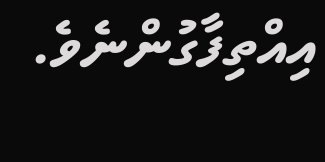އިއްތިފާގުންނެވެ.